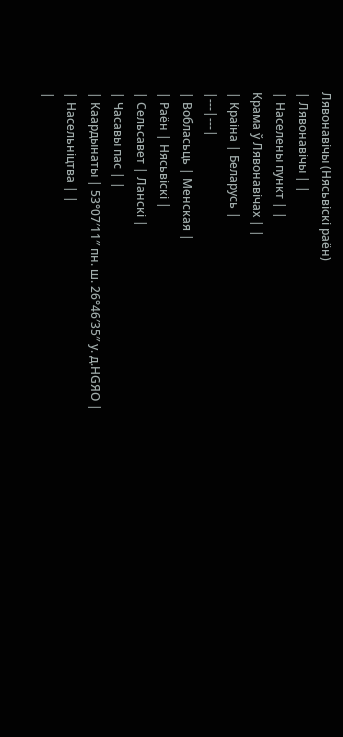Лявонавічы (Нясьвіскі раён)
| Лявонавічы | |
| Населены пункт | |
Крама ў Лявонавічах | |
| Краіна | Беларусь |
|---|---|
| Вобласьць | Менская |
| Раён | Нясьвіскі |
| Сельсавет | Ланскі |
| Часавы пас | |
| Каардынаты | 53°07′11″ пн. ш. 26°46′35″ у. д.HGЯO |
| Насельніцтва | |
|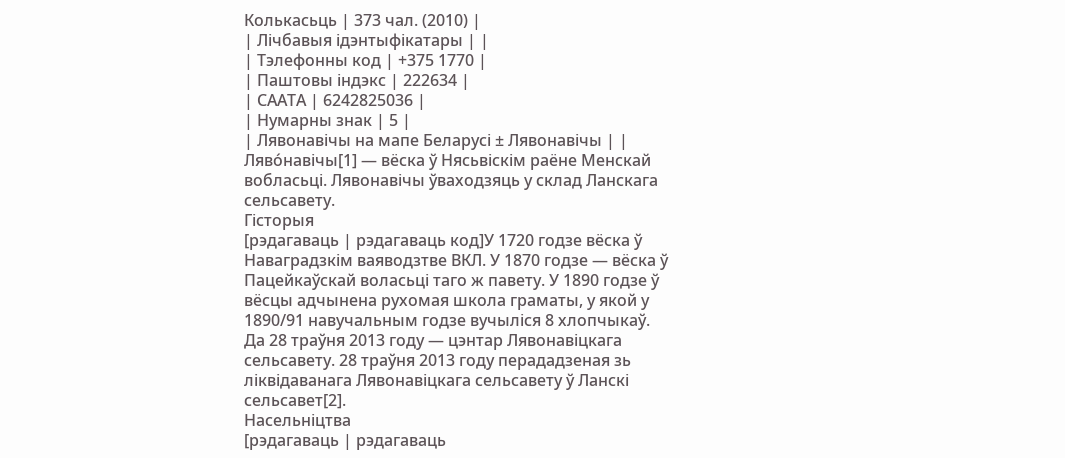Колькасьць | 373 чал. (2010) |
| Лічбавыя ідэнтыфікатары | |
| Тэлефонны код | +375 1770 |
| Паштовы індэкс | 222634 |
| СААТА | 6242825036 |
| Нумарны знак | 5 |
| Лявонавічы на мапе Беларусі ± Лявонавічы | |
Ляво́навічы[1] — вёска ў Нясьвіскім раёне Менскай вобласьці. Лявонавічы ўваходзяць у склад Ланскага сельсавету.
Гісторыя
[рэдагаваць | рэдагаваць код]У 1720 годзе вёска ў Наваградзкім ваяводзтве ВКЛ. У 1870 годзе — вёска ў Пацейкаўскай воласьці таго ж павету. У 1890 годзе ў вёсцы адчынена рухомая школа граматы, у якой у 1890/91 навучальным годзе вучыліся 8 хлопчыкаў.
Да 28 траўня 2013 году — цэнтар Лявонавіцкага сельсавету. 28 траўня 2013 году перададзеная зь ліквідаванага Лявонавіцкага сельсавету ў Ланскі сельсавет[2].
Насельніцтва
[рэдагаваць | рэдагаваць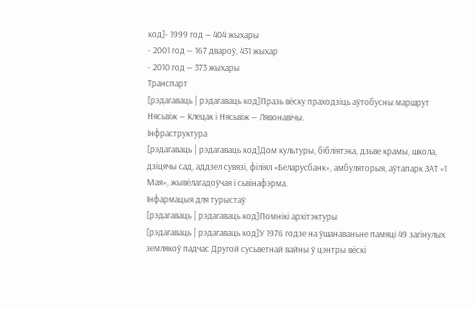код]- 1999 год — 404 жыхары
- 2001 год — 167 двароў, 431 жыхар
- 2010 год — 373 жыхары
Транспарт
[рэдагаваць | рэдагаваць код]Празь вёску праходзіць аўтобусны маршрут Нясьвіж — Клецак і Нясьвіж — Лявонавічы.
Інфраструктура
[рэдагаваць | рэдагаваць код]Дом культуры, бібліятэка, дзьве крамы, школа, дзіцячы сад, аддзел сувязі, філіял «Беларусбанк», амбуляторыя, аўтапарк ЗАТ «1 Мая», жывёлагадоўчая і сьвінафэрма.
Інфармацыя для турыстаў
[рэдагаваць | рэдагаваць код]Помнікі архітэктуры
[рэдагаваць | рэдагаваць код]У 1976 годзе на ўшанаваньне памяці 49 загінулых землякоў падчас Другой сусьветнай вайны ў цэнтры вёскі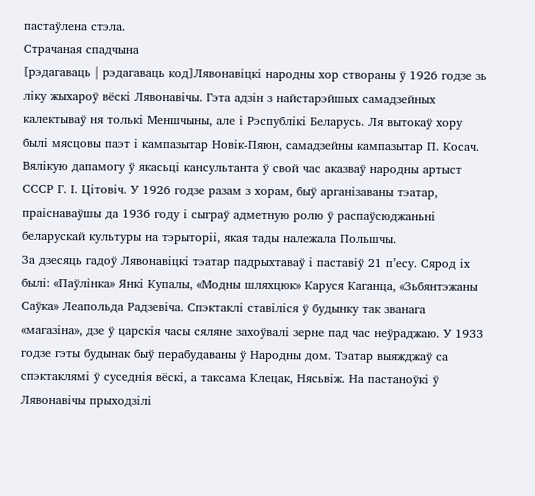пастаўлена стэла.
Страчаная спадчына
[рэдагаваць | рэдагаваць код]Лявонавіцкі народны хор створаны ў 1926 годзе зь ліку жыхароў вёскі Лявонавічы. Гэта адзін з найстарэйшых самадзейных калектываў ня толькі Меншчыны, але і Рэспублікі Беларусь. Ля вытокаў хору былі мясцовы паэт і кампазытар Новік-Пяюн, самадзейны кампазытар П. Косач. Вялікую дапамогу ў якасьці кансультанта ў свой час аказваў народны артыст СССР Г. І. Цітовіч. У 1926 годзе разам з хорам, быў арганізаваны тэатар, праіснаваўшы да 1936 году і сыграў адметную ролю ў распаўсюджаньні беларускай культуры на тэрыторіі, якая тады належала Польшчы.
За дзесяць гадоў Лявонавіцкі тэатар падрыхтаваў і паставіў 21 п’есу. Сярод іх былі: «Паўлінка» Янкі Купалы, «Модны шляхцюк» Каруся Каганца, «Зьбянтэжаны Саўка» Леапольда Радзевіча. Спэктаклі ставіліся ў будынку так званага «магазіна», дзе ў царскія часы сяляне захоўвалі зерне пад час неўраджаю. У 1933 годзе гэты будынак быў перабудаваны ў Народны дом. Тэатар выяжджаў са спэктаклямі ў суседнія вёскі, а таксама Клецак, Нясьвіж. На пастаноўкі ў Лявонавічы прыходзілі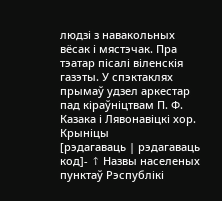людзі з навакольных вёсак і мястэчак. Пра тэатар пісалі віленскія газэты. У спэктаклях прымаў удзел аркестар пад кіраўніцтвам П. Ф. Казака і Лявонавіцкі хор.
Крыніцы
[рэдагаваць | рэдагаваць код]- ↑ Назвы населеных пунктаў Рэспублікі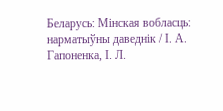Беларусь: Мінская вобласць: нарматыўны даведнік / І. А. Гапоненка, І. Л.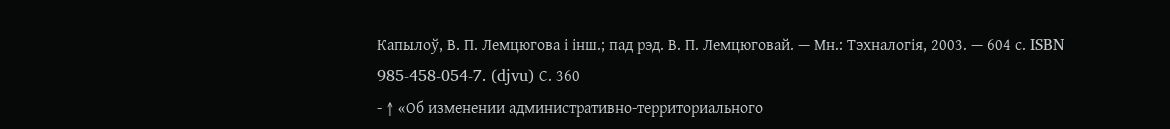Капылоў, В. П. Лемцюгова і інш.; пад рэд. В. П. Лемцюговай. — Мн.: Тэхналогія, 2003. — 604 с. ISBN 985-458-054-7. (djvu) С. 360
- ↑ «Об изменении административно-территориального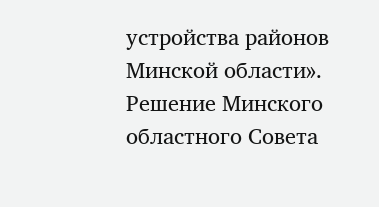устройства районов Минской области». Решение Минского областного Совета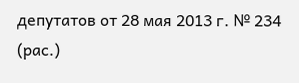депутатов от 28 мая 2013 г. № 234 (рас.)